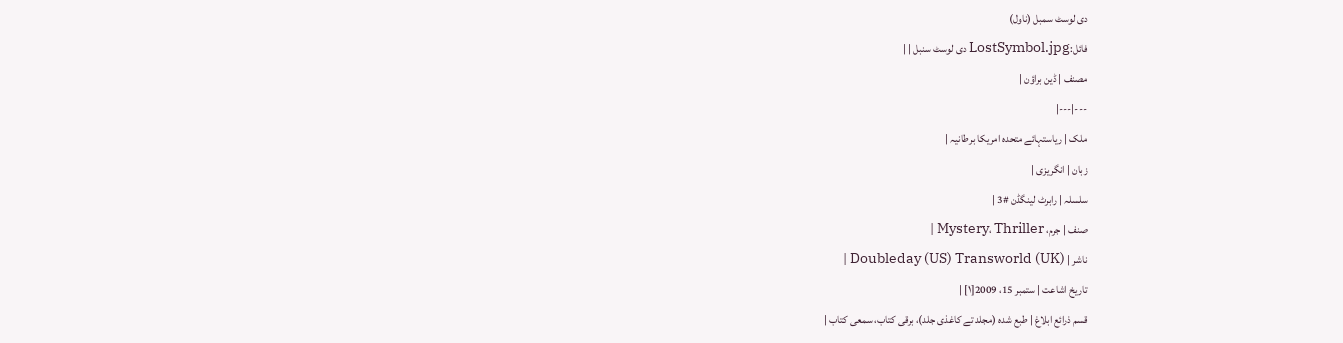دی لوسٹ سمبل (ناول)
فائل:LostSymbol.jpg دی لوسٹ سنبل | |
مصنف | ڈین براؤن |
---|---|
ملک | ریاستہائے متحدہ امریکا برطانیہ |
زبان | انگریزی |
سلسلہ | رابرٹ لینگڈن #3 |
صنف | جرم، Mystery، Thriller |
ناشر | Doubleday (US) Transworld (UK) |
تاریخ اشاعت | ستمبر 15، 2009[۱] |
قسم ذرائع ابلاغ | طبع شدہ (مجلد تے کاغذی جلد)، برقی کتاب، سمعی کتاب |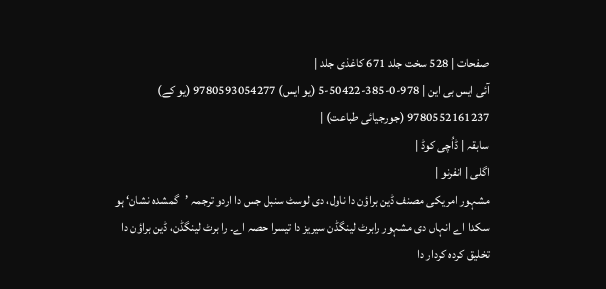صفحات | 528 سخت جلد 671 کاغذی جلد |
آئی ایس بی این | 978-0-385-50422-5 (یو ایس) 9780593054277 (یو کے) 9780552161237 (جورجیائی طباعت) |
سابقہ | ڈاُچی کوڈ |
اگلی | انفرنو |
مشہور امریکی مصنف ڈین براؤن دا ناول، دی لوسٹ سنبل جس دا اردو ترجمہ ’گمشدہ نشان‘ ہو سکدا اے انہاں دی مشہور رابرٹ لینگڈن سیریز دا تیسرا حصہ اے۔ را برٹ لینگڈن، ڈین براؤن دا تخلیق کردہ کردار دا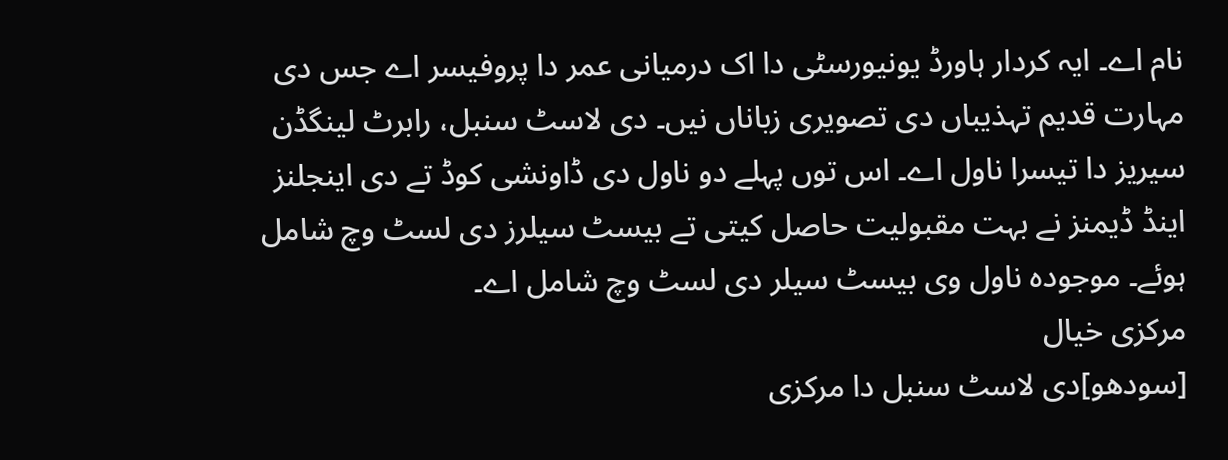نام اے۔ ایہ کردار ہاورڈ یونیورسٹی دا اک درمیانی عمر دا پروفیسر اے جس دی مہارت قدیم تہذیباں دی تصویری زباناں نيں۔ دی لاسٹ سنبل، رابرٹ لینگڈن سیریز دا تیسرا ناول اے۔ اس توں پہلے دو ناول دی ڈاونشی کوڈ تے دی اینجلنز اینڈ ڈیمنز نے بہت مقبولیت حاصل کيتی تے بیسٹ سیلرز دی لسٹ وچ شامل ہوئے۔ موجودہ ناول وی بیسٹ سیلر دی لسٹ وچ شامل اے۔
مرکزی خیال
[سودھو]دی لاسٹ سنبل دا مرکزی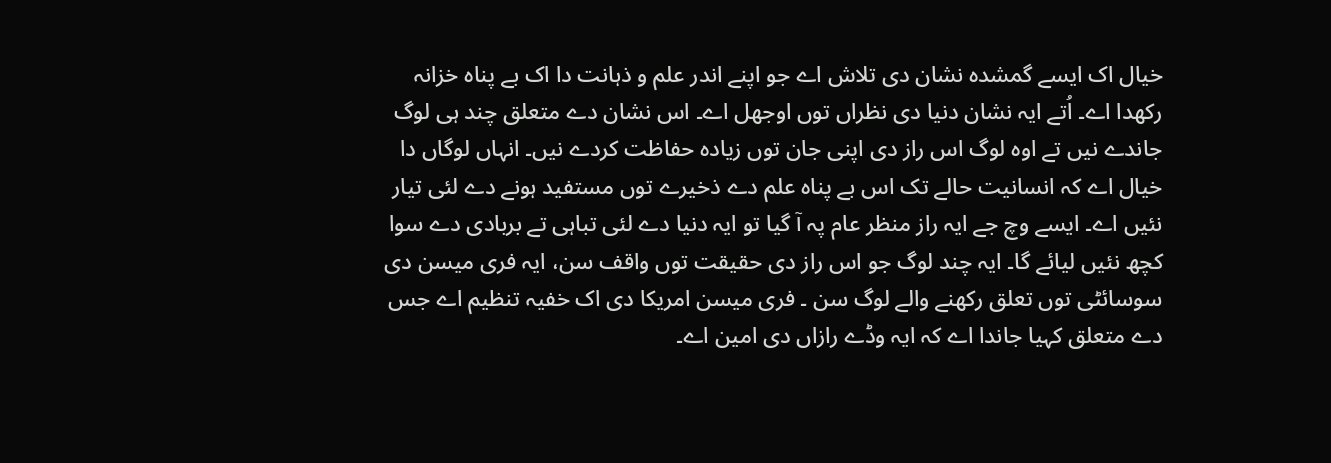خیال اک ایسے گمشدہ نشان دی تلاش اے جو اپنے اندر علم و ذہانت دا اک بے پناہ خزانہ رکھدا اے۔ اُتے ایہ نشان دنیا دی نظراں توں اوجھل اے۔ اس نشان دے متعلق چند ہی لوگ جاندے نيں تے اوہ لوگ اس راز دی اپنی جان توں زیادہ حفاظت کردے نيں۔ انہاں لوگاں دا خیال اے کہ انسانیت حالے تک اس بے پناہ علم دے ذخیرے توں مستفید ہونے دے لئی تیار نئيں اے۔ ایسے وچ جے ایہ راز منظر عام پہ آ گیا تو ایہ دنیا دے لئی تباہی تے بربادی دے سوا کچھ نئيں لیائے گا۔ ایہ چند لوگ جو اس راز دی حقیقت توں واقف سن، ایہ فری میسن دی سوسائٹی توں تعلق رکھنے والے لوگ سن ۔ فری میسن امریکا دی اک خفیہ تنظیم اے جس دے متعلق کہیا جاندا اے کہ ایہ وڈے رازاں دی امین اے۔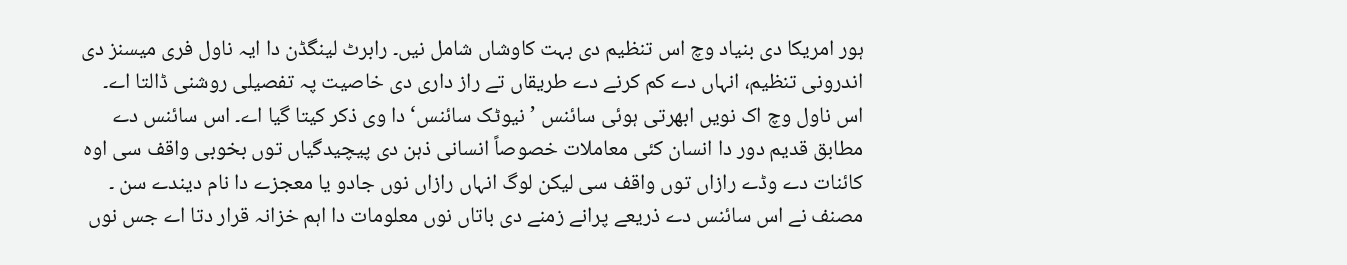ہور امریکا دی بنیاد وچ اس تنظیم دی بہت کاوشاں شامل نيں۔ رابرٹ لینگڈن دا ایہ ناول فری میسنز دی اندرونی تنظیم، انہاں دے کم کرنے دے طریقاں تے راز داری دی خاصیت پہ تفصیلی روشنی ڈالتا اے۔ اس ناول وچ اک نويں ابھرتی ہوئی سائنس ’نیوٹک سائنس‘ دا وی ذکر کیتا گیا اے۔ اس سائنس دے مطابق قدیم دور دا انسان کئی معاملات خصوصاً انسانی ذہن دی پیچیدگیاں توں بخوبی واقف سی اوہ کائنات دے وڈے رازاں توں واقف سی لیکن لوگ انہاں رازاں نوں جادو یا معجزے دا نام دیندے سن ۔ مصنف نے اس سائنس دے ذریعے پرانے زمنے دی باتاں نوں معلومات دا اہم خزانہ قرار دتا اے جس نوں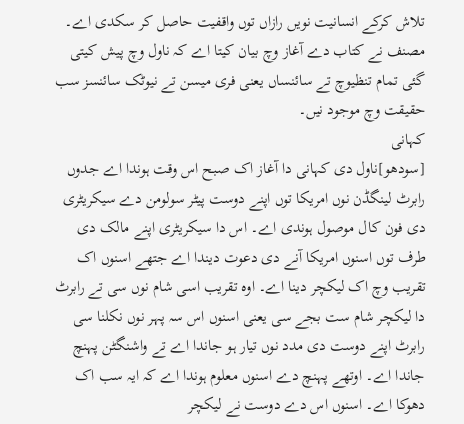تلاش کرکے انسانیت نويں رازاں توں واقفیت حاصل کر سکدی اے۔ مصنف نے کتاب دے آغاز وچ بیان کیتا اے کہ ناول وچ پیش کيتی گئی تمام تنظیوچ تے سائنساں یعنی فری میسن تے نیوٹک سائنسز سب حقیقت وچ موجود نيں۔
کہانی
[سودھو]ناول دی کہانی دا آغاز اک صبح اس وقت ہوندا اے جدوں رابرٹ لینگڈن نوں امریکا توں اپنے دوست پیٹر سولومن دے سیکریٹری دی فون کال موصول ہوندی اے۔ اس دا سیکریٹری اپنے مالک دی طرف توں اسنوں امریکا آنے دی دعوت دیندا اے جتھے اسنوں اک تقریب وچ اک لیکچر دینا اے۔ اوہ تقریب اسی شام نوں سی تے رابرٹ دا لیکچر شام ست بجے سی یعنی اسنوں اس سہ پہر نوں نکلنا سی رابرٹ اپنے دوست دی مدد نوں تیار ہو جاندا اے تے واشنگٹن پہنچ جاندا اے۔ اوتھے پہنچ دے اسنوں معلوم ہوندا اے کہ ایہ سب اک دھوکا اے۔ اسنوں اس دے دوست نے لیکچر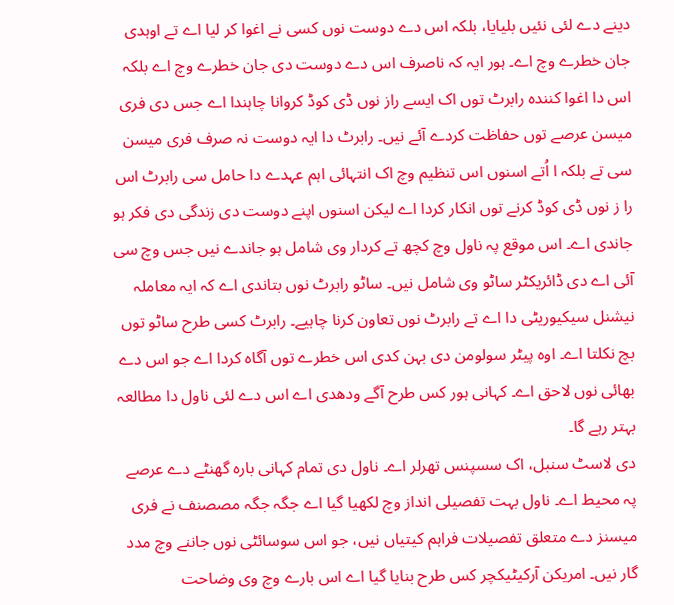دینے دے لئی نئيں بلیایا، بلکہ اس دے دوست نوں کسی نے اغوا کر لیا اے تے اوہدی جان خطرے وچ اے۔ ہور ایہ کہ ناصرف اس دے دوست دی جان خطرے وچ اے بلکہ اس دا اغوا کنندہ رابرٹ توں اک ایسے راز نوں ڈی کوڈ کروانا چاہندا اے جس دی فری میسن عرصے توں حفاظت کردے آئے نيں۔ رابرٹ دا ایہ دوست نہ صرف فری میسن سی تے بلکہ ا اُتے اسنوں اس تنظیم وچ اک انتہائی اہم عہدے دا حامل سی رابرٹ اس را ز نوں ڈی کوڈ کرنے توں انکار کردا اے لیکن اسنوں اپنے دوست دی زندگی دی فکر ہو جاندی اے۔ اس موقع پہ ناول وچ کچھ تے کردار وی شامل ہو جاندے نيں جس وچ سی آئی اے دی ڈائریکٹر ساٹو وی شامل نيں۔ ساٹو رابرٹ نوں بتاندی اے کہ ایہ معاملہ نیشنل سیکیوریٹی دا اے تے رابرٹ نوں تعاون کرنا چاہیے۔ رابرٹ کسی طرح ساٹو توں بچ نکلتا اے۔ اوہ پیٹر سولومن دی بہن کدی اس خطرے توں آگاہ کردا اے جو اس دے بھائی نوں لاحق اے۔ کہانی ہور کس طرح آگے ودھدی اے اس دے لئی ناول دا مطالعہ بہتر رہے گا۔
دی لاسٹ سنبل، اک سسپنس تھرلر اے۔ ناول دی تمام کہانی بارہ گھنٹے دے عرصے پہ محیط اے۔ ناول بہت تفصیلی انداز وچ لکھیا گیا اے جگہ جگہ مصصنف نے فری میسنز دے متعلق تفصیلات فراہم کيتیاں نيں، جو اس سوسائٹی نوں جاننے وچ مدد گار نيں۔ امریکن آرکیٹیکچر کس طرح بنایا گیا اے اس بارے وچ وی وضاحت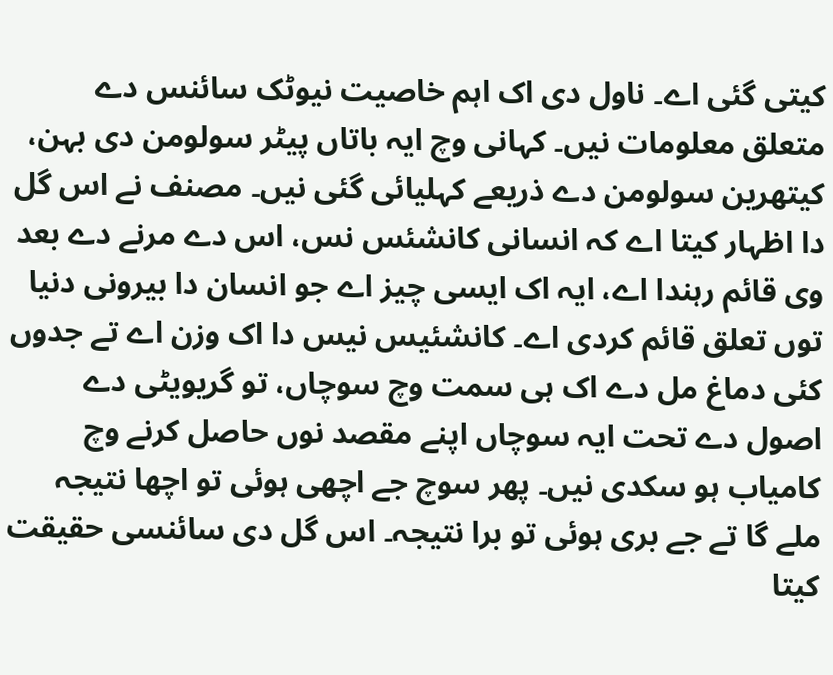کيتی گئی اے۔ ناول دی اک اہم خاصیت نیوٹک سائنس دے متعلق معلومات نيں۔ کہانی وچ ایہ باتاں پیٹر سولومن دی بہن، کیتھرین سولومن دے ذریعے کہلیائی گئی نيں۔ مصنف نے اس گل دا اظہار کیتا اے کہ انسانی کانشئس نس، اس دے مرنے دے بعد وی قائم رہندا اے، ایہ اک ایسی چیز اے جو انسان دا بیرونی دنیا توں تعلق قائم کردی اے۔ کانشئیس نیس دا اک وزن اے تے جدوں کئی دماغ مل دے اک ہی سمت وچ سوچاں، تو گریویٹی دے اصول دے تحت ایہ سوچاں اپنے مقصد نوں حاصل کرنے وچ کامیاب ہو سکدی نيں۔ پھر سوچ جے اچھی ہوئی تو اچھا نتیجہ ملے گا تے جے بری ہوئی تو برا نتیجہ۔ اس گل دی سائنسی حقیقت کیتا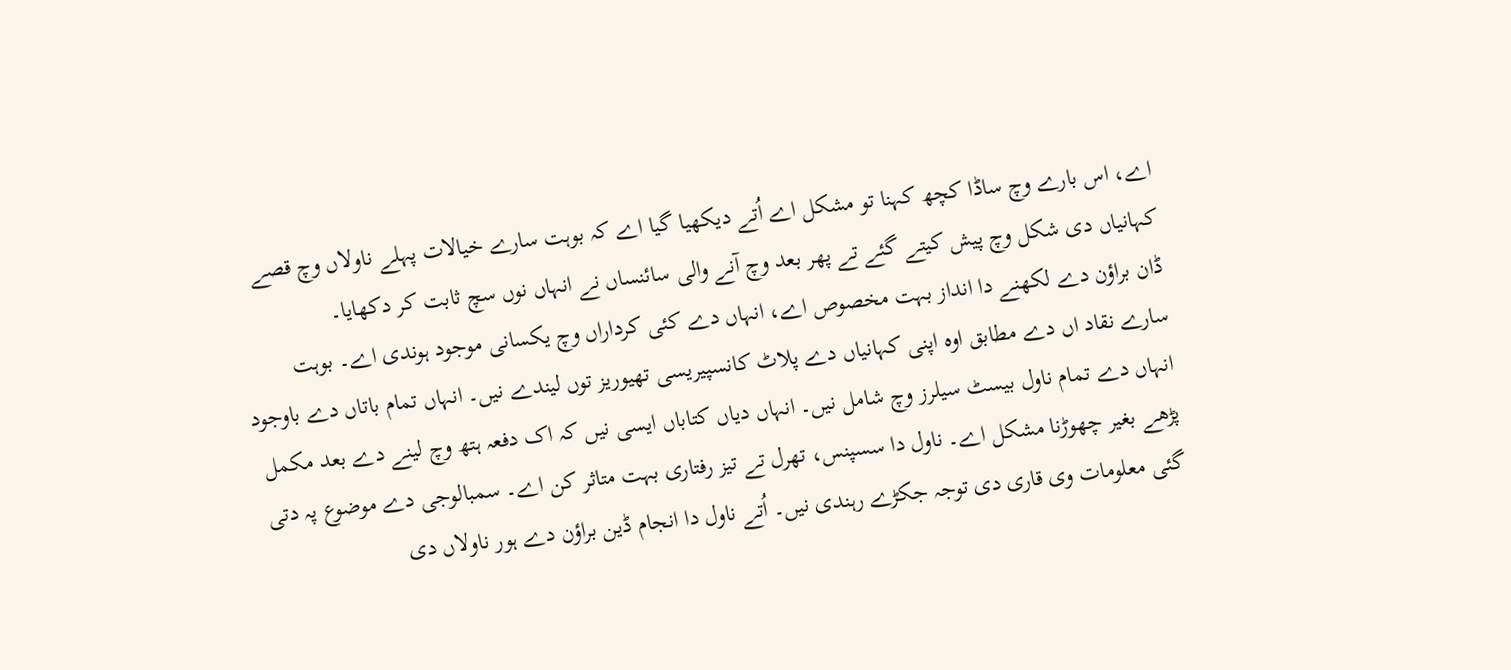اے، اس بارے وچ ساڈا کچھ کہنا تو مشکل اے اُتے دیکھیا گیا اے کہ بوہت سارے خیالات پہلے ناولاں وچ قصے کہانیاں دی شکل وچ پیش کیتے گئے تے پھر بعد وچ آنے والی سائنساں نے انہاں نوں سچ ثابت کر دکھایا۔
ڈان براؤن دے لکھنے دا انداز بہت مخصوص اے، انہاں دے کئی کرداراں وچ یکسانی موجود ہوندی اے۔ بوہت سارے نقاد اں دے مطابق اوہ اپنی کہانیاں دے پلاٹ کانسپیریسی تھیوریز توں لیندے نيں۔ انہاں تمام باتاں دے باوجود انہاں دے تمام ناول بیسٹ سیلرز وچ شامل نيں۔ انہاں دیاں کتاباں ایسی نيں کہ اک دفعہ ہتھ وچ لینے دے بعد مکمل پڑھے بغیر چھوڑنا مشکل اے۔ ناول دا سسپنس، تھرل تے تیز رفتاری بہت متاثر کن اے۔ سمبالوجی دے موضوع پہ دتی گئی معلومات وی قاری دی توجہ جکڑے رہندی نيں۔ اُتے ناول دا انجام ڈین براؤن دے ہور ناولاں دی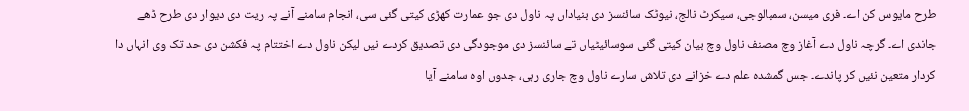طرح مایوس کن اے۔ فری میسن، سمبالوجی، سیکرٹ نالج، نیوٹک سائنسز دی بنیاداں پہ ناول دی جو عمارت کھڑی کيتی گئی سی، انجام سامنے آنے پہ ریت دی دیوار دی طرح ڈھے جاندی اے۔ گرچہ ناول دے آغاز وچ مصنف ناول وچ بیان کيتی گئی سوسائیٹیاں تے سائنسز دی موجودگی دی تصدیق کردے نيں لیکن ناول دے اختتام پہ فکشن دی حد تک وی انہاں دا کردار متعین نئيں کر پاندے۔ جس گمشدہ علم دے خزانے دی تلاش سارے ناول وچ جاری رہی، جدوں اوہ سامنے آیا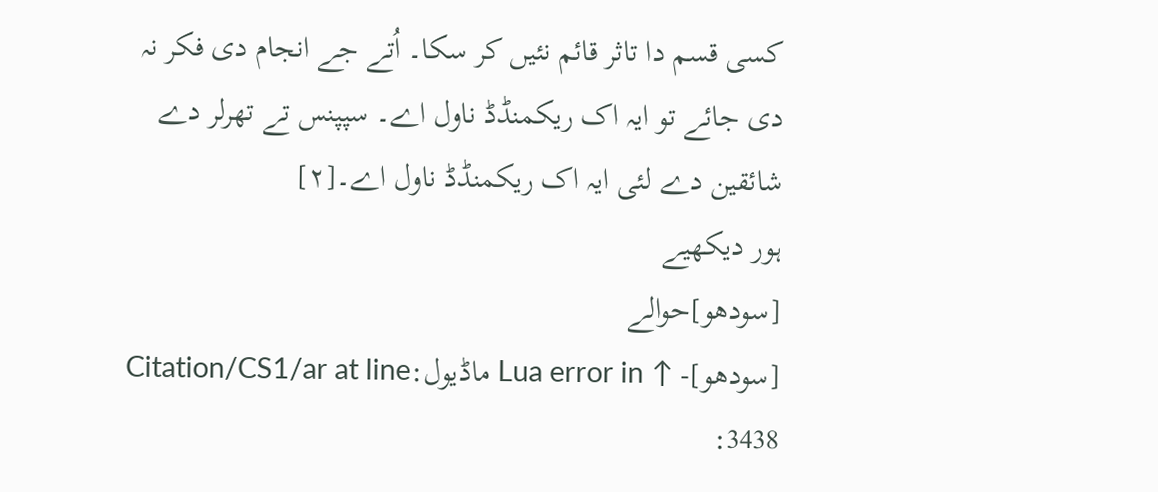کسی قسم دا تاثر قائم نئيں کر سکا۔ اُتے جے انجام دی فکر نہ دی جائے تو ایہ اک ریکمنڈڈ ناول اے۔ سپپنس تے تھرلر دے شائقین دے لئی ایہ اک ریکمنڈڈ ناول اے۔[۲]
ہور دیکھیے
[سودھو]حوالے
[سودھو]- ↑ Lua error in ماڈیول:Citation/CS1/ar at line 3438: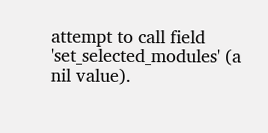attempt to call field 'set_selected_modules' (a nil value).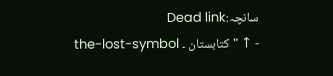سانچہ:Dead link
- ↑ "کتابستان ۔ the-lost-symbol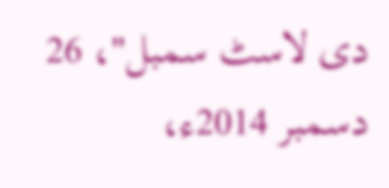دی لاسٹ سمبل"، 26 دسمبر 2014ء،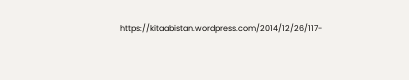https://kitaabistan.wordpress.com/2014/12/26/117-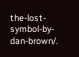the-lost-symbol-by-dan-brown/.